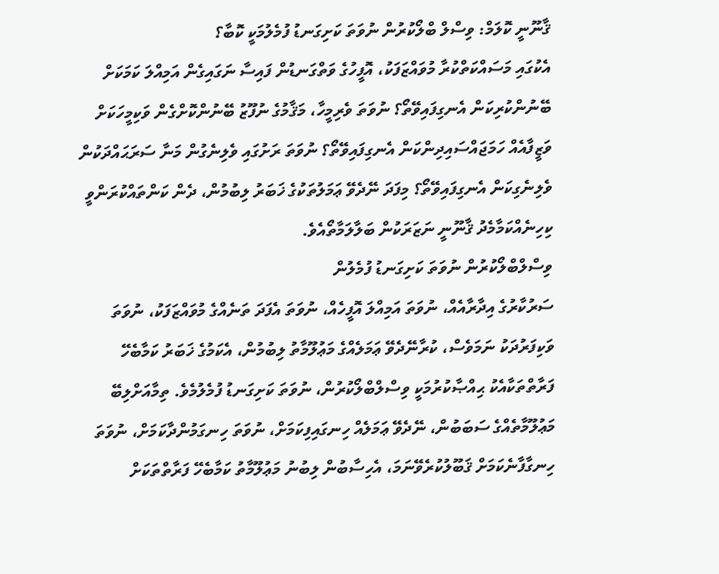ޤާނޫނީ ކޮލަމް: ވިސްލް ބްލޯކުރުން ނުވަތަ ކަށިގަނޑު ފުމެލުމަކީ ކޮބާ؟
އެކުގައި މަސައްކަތްކުރާ މުވައްޒަފަކު، އޮފީހުގެ ވަތްގަނޑުން ފައިސާ ނަގައިގެން އަމިއްލަ ކަމަކަށް ބޭނުންކުރިކަން އެނގިފައިވޭތޯ؟ ނުވަތަ ވެރިމީހާ، މަޤާމުގެ ނުފޫޒު ބޭނުންކޮށްގެން ވަކިމީހަކަށް ވަޒީފާއެއް ހަމަޖައްސައިދިންކަން އެނގިފައިވޭތޯ؟ ނުވަތަ ރަށުގައި ވެލިނެގުން މަނާ ސަރަޙައްދަކުން ވެލިނެގިކަން އެނގިފައިވޭތޯ؟ މިފަދަ ނޭދެވޭ ޢަމަލުތަކުގެ ޚަބަރު ލިބުމުން، ދެން ކަންތައްކުރަންވީ ކިހިނެއްކަމާމެދު ޤާނޫނީ ނަޒަރަކުން ބަލާލަމާތޯއެވެ.
ވިސްލްބްލޯކުރުން ނުވަތަ ކަށިގަނޑު ފުމެލުން
ސަރުކާރުގެ އިދާރާއެއް، ނުވަތަ އަމިއްލަ އޮފީހެއް، ނުވަތަ އެފަދަ ތަނެއްގެ މުވައްޒަފަކު، ނުވަތަ ވަކިފަރުދަކު ނަމަވެސް، ކުރާނޭދެވޭ ޢަމަލެއްގެ މަޢުލޫމާތު ލިބުމުން، އެކަމުގެ ޚަބަރު ކަމާބެހޭ ފަރާތްތަކާއެކު ޙިއްޞާކުރުމަކީ ވިސްލްބްލޯކުރުން، ނުވަތަ ކަށިގަނޑު ފުމެލުމެވެ. ތިމާއަށްލިބޭ މަޢުލޫމާތެއްގެ ސަބަބުން، ނޭދެވޭ ޢަމަލެއް ހިނގައިފިކަމަށް، ނުވަތަ ހިނގަމުންދާކަމަށް، ނުވަތަ ހިނގާފާނެކަމަށް ޤަބޫލުކުރެވޭނަމަ، އެހިސާބުން ލިބުނު މަޢުލޫމާތު ކަމާބެހޭ ފަރާތްތަކަށް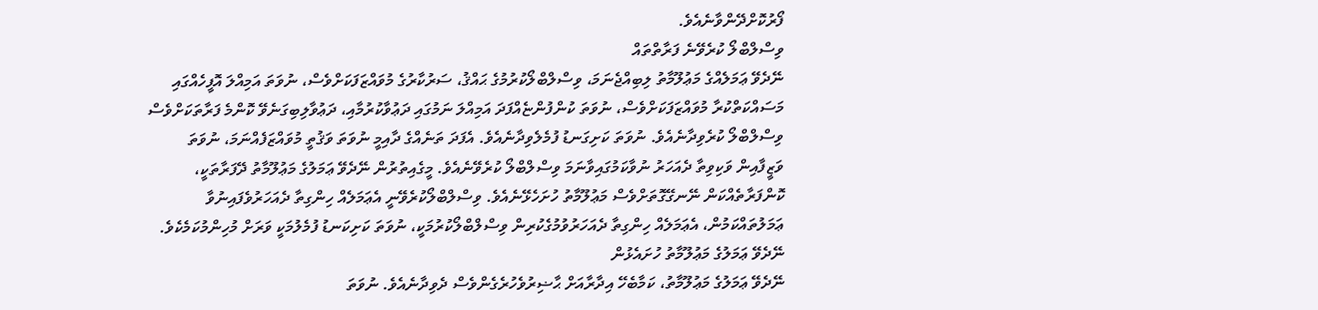ފޯރުކޮށްދޭންވާނެއެވެ.
ވިސްލްބްލޯ ކުރެވޭނެ ފަރާތްތައް
ނޭދެވޭ ޢަމަލެއްގެ މަޢުލޫމާތު ލިބިއްޖެނަމަ، ވިސްލްބްލޯކުރުމުގެ ޙައްޤު، ސަރުކާރުގެ މުވައްޒަފަކަށްވެސް، ނުވަތަ އަމިއްލަ އޮފީހެއްގައި މަސައްކަތްކުރާ މުވައްޒަފަކަށްވެސް، ނުވަތަ ކުންފުންޏެއްފަދަ އަމިއްލަ ނަމުގައި ދަޢުވާކުރުމާއި، ދަޢުވާލިބިގަނެވޭ ކޮންމެ ފަރާތަކަށްވެސް ވިސްލްބްލޯ ކުރެވިދާނެއެވެ. ނުވަތަ ކަށިގަނޑު ފުމެލެވިދާނެއެވެ. އެފަދަ ތަނެއްގެ ދާއިމީ ނުވަތަ ވަޤުތީ މުވައްޒަފެއްނަމަ، ނުވަތަ ވަޒީފާއިން ވަކިވިތާ ދެއަހަރު ނުވާކަމުގައިވާނަމަ ވިސްލްބްލޯ ކުރެވޭނެއެވެ. މީގެއިތުރުން ނޭދެވޭ ޢަމަލުގެ މަޢުލޫމާތު ދޭފަރާތަކީ، ކޮންފަރާތެއްކަން ނޭނގޭގޮތަށްވެސް މަޢުލޫމާތު ހުށަހެޅޭނެއެވެ. ވިސްލްބްލޯކުރެވޭނީ އެޢަމަލެއް ހިންގިތާ ދެއަހަރުވެފައިނުވާ ޢަމަލުތައްކަމުން، އެޢަމަލެއް ހިންގިތާ ދެއަހަރުވުމުގެކުރިން ވިސްލްބްލޯކުރުމަކީ، ނުވަތަ ކަށިކަނޑު ފުމެލުމަކީ ވަރަށް މުހިންމުކަމެކެވެ.
ނޭދެވޭ ޢަމަލުގެ މަޢުލޫމާތު ހުށައެޅުން
ނޭދެވޭ ޢަމަލުގެ މަޢުލޫމާތު، ކަމާބެހޭ އިދާރާއަށް ޙާޟިރުވެހުރެގެންވެސް ދެވިދާނެއެވެ. ނުވަތަ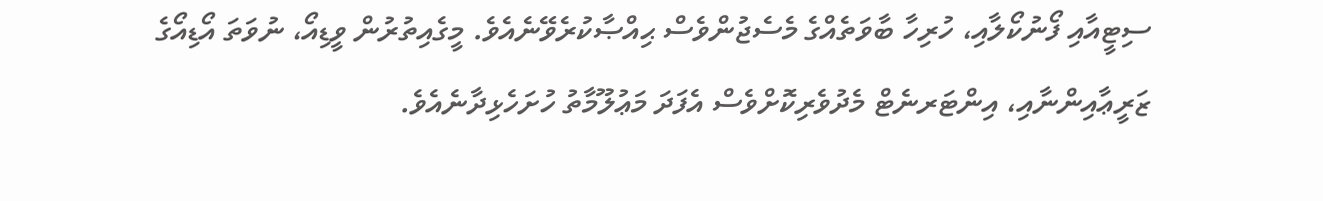ސިޓީއާއި ފޯނުކޯލާއި، ހުރިހާ ބާވަތެއްގެ މެސެޖުންވެސް ޙިއްޞާކުރެވޭނެއެވެ. މީގެއިތުރުން ވީޑިއޯ، ނުވަތަ އޯޑިއޯގެ ޒަރީޢާއިންނާއި، އިންޓަރނެޓް މެދުވެރިކޮށްވެސް އެފަދަ މަޢުލޫމާތު ހުށަހެޅިދާނެއެވެ.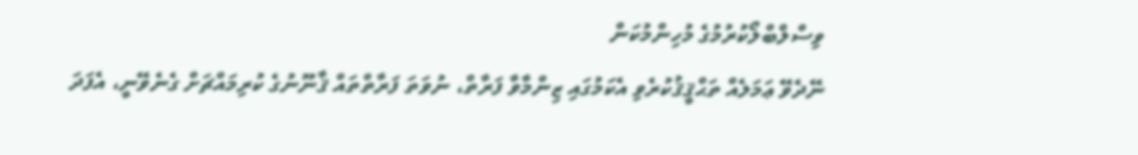ވިސްލްބްލޯކުރުމުގެ މުހިންމުކަން
ނޭދެވޭ ޢަމަލެއް ތަޙްޤީޤުކުރެވި އެކަމުގައި ޒިންމާވާ ފަރާތް، ނުވަތަ ފަރާތްތައް ޤާނޫނުގެ ކުރިމައްޗަށް ގެނެވޭނީ، އެފަދަ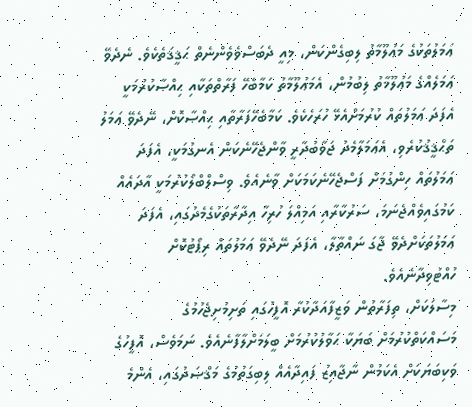ޢަމަލުތަކުގެ މަޢުލޫމާތު ލިބިގެންކަން، މިއީ ދެބަސްވެވެންނެތް ޙަޤީޤަތެކެވެ. ނެދެވޭ ޢަމަލެއްގެ މަޢުލޫމާތު ލިބުމުން، އެމަޢުލޫމާތު ކަމާބެހޭ ފަރާތްތަކާއި ޙިއްޞާކުރުމަކީ އެފަދަ ޢަމަލުތައް ކުރުމަށްއެޅޭ ހުރަހެކެވެ. ކަމާބެހޭފަރާތާއި ޙިއްޞާކޮށް، ނޭދެވޭ ޢަމަލު ތަޙްޤީޤުކުރެވި، އެޢަމަލާމެދު ޖަވާބުދާރީ ވާންޖެހޭނެކަން އެނގުމަކީ، އެފަދަ ޢަމަލުތައް ހިންގުމަށް ފަސްޖެހޭނެކަމަކަށް ވާނެއެވެ. ވިސްލްބްލޯކުރުމަކީ އާދައެއް ކަމުގައިވެއްޖެނަމަ، ސަރުކާރާއި އަމިއްލަ ހުރިހާ އިދާރާތަކުގެމެދުގައި، އެފަދަ ޢަމަލުތަކަށްދެވޭ ޖާގަ ނައްތާލާ، އެފަދަ ނޭދެވޭ ޢަމަލުތައް ރިޕޯޓުކޮށް ހުއްޓުވިދާނެއެވެ.
މިސާލަކަށް، ތިފަރާތުން ވަޒީފާއަދާކުރާ އޮފީހުގައި ތަށިމުށިޖެހުމުގެ މަސައްކަތްކުރުމަށް ބަޔަކާ ޙަވާލުކުރުމަށް ބީލަމަށްލާފާނެއެވެ. ނަމަވެސް، އޮފީހުގެ ވަކިބަޔަކަށް އެކަމުން ނާޖާއިޒު ފައިދާއެއް ލިބިގަތުމުގެ މަޤްޞަދުގައި، އެންމެ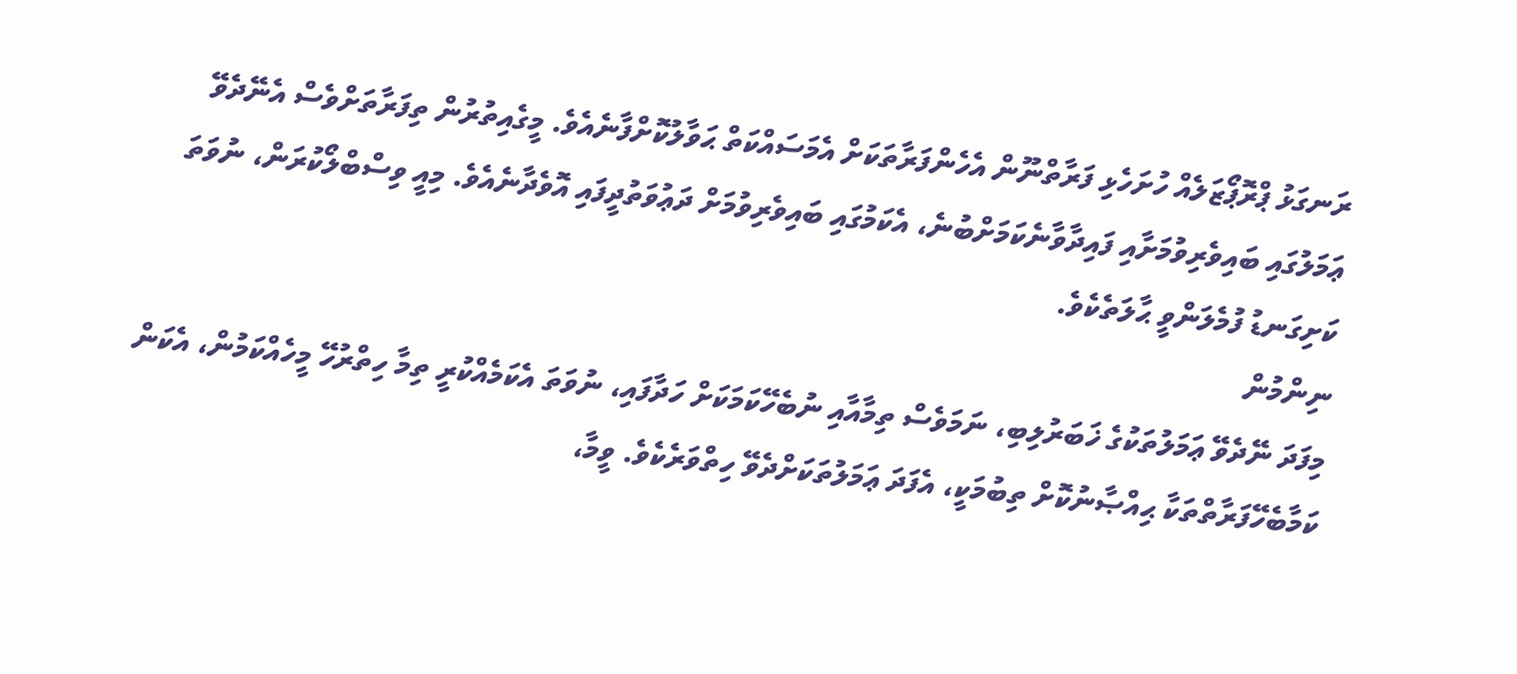ރަނގަޅު ޕްރޮޕޯޒަލެއް ހުށަހެޅި ފަރާތްނޫން އެހެންފަރާތަކަށް އެމަސައްކަތް ޙަވާލުކޮށްފާނެއެވެ. މީގެއިތުރުން ތިފަރާތަށްވެސް އެނޭދެވޭ ޢަމަލުގައި ބައިވެރިވުމަށާއި ފައިދާވާނެކަމަށްބުނެ، އެކަމުގައި ބައިވެރިވުމަށް ދަޢުވަތުދީފައި އޮވެދާނެއެވެ. މިއީ ވިސްބްލޯކުރަން، ނުވަތަ ކަށިގަނޑު ފުމެލަންވީ ޙާލަތެކެވެ.
ނިންމުން
މިފަދަ ނޭދެވޭ ޢަމަލުތަކުގެ ޚަބަރުލިބި، ނަމަވެސް ތިމާއާއި ނުބެހޭކަމަކަށް ހަދާފައި، ނުވަތަ އެކަމެއްކުރީ ތިމާ ހިތްރުހޭ މީހެއްކަމުން، އެކަން ކަމާބެހޭފަރާތްތަކާ ޙިއްޞާނުކޮށް ތިބުމަކީ، އެފަދަ ޢަމަލުތަކަށްދެވޭ ހިތްވަރެކެވެ. ވީމާ،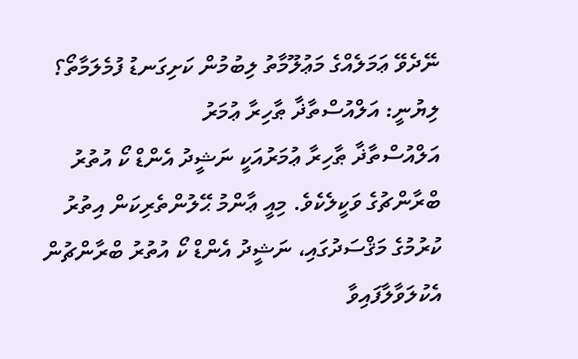ނޭދެވޭ ޢަމަލެއްގެ މަޢުލޫމާތު ލިބުމުން ކަށިގަނޑު ފުމެލަމާތޯ؟
ލިޔުނީ: އަލްއުސްތާޛާ ޠާހިރާ ޢުމަރު
އަލްއުސްތާޛާ ޠާހިރާ ޢުމަރުއަކީ ނަޝީދު އެންޑް ކޯ އުތުރު ބްރާންޗުގެ ވަކީލެކެވެ. މިއީ ޢާންމު ޙޭލުންތެރިކަން އިތުރު ކުރުމުގެ މަޤްސަދުގައި، ނަޝީދު އެންޑް ކޯ އުތުރު ބްރާންޗުން އެކުލަވާލާފައިވާ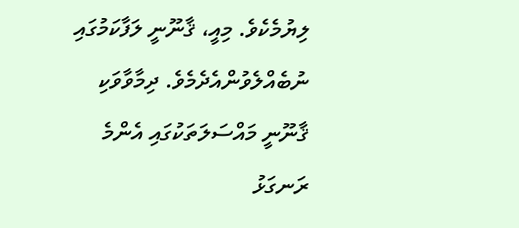ލިޔުމެކެވެ. މިއީ، ޤާނޫނީ ލަފާކަމުގައި ނުބެއްލެވުންއެދެމެވެ. ދިމާވާވަކި ޤާނޫނީ މައްސަލަތަކުގައި އެންމެ ރަނގަޅު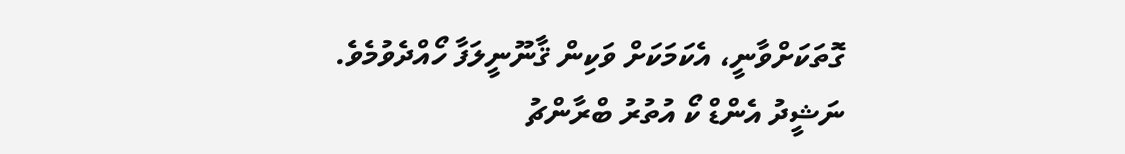ގޮތަކަށްވާނީ، އެކަމަކަށް ވަކިން ޤާނޫނީލަފާ ހޯއްދެވުމެވެ.
ނަޝީދު އެންޑް ކޯ އުތުރު ބްރާންޗު